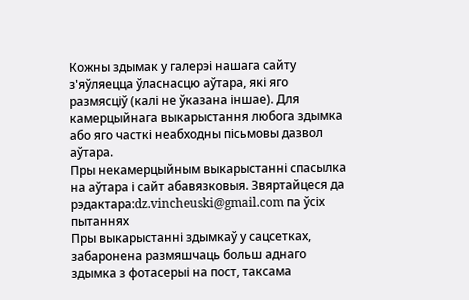Кожны здымак у галерэі нашага сайту з'яўляецца ўласнасцю аўтара, які яго размясціў (калі не ўказана іншае). Для камерцыйнага выкарыстання любога здымка або яго часткі неабходны пісьмовы дазвол аўтара.
Пры некамерцыйным выкарыстанні спасылка на аўтара і сайт абавязковыя. Звяртайцеся да рэдактара:dz.vincheuski@gmail.com па ўсіх пытаннях
Пры выкарыстанні здымкаў у сацсетках, забаронена размяшчаць больш аднаго здымка з фотасерыі на пост, таксама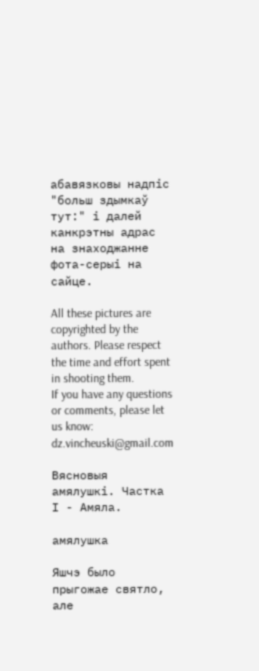абавязковы надпіс "больш здымкаў тут:" і далей канкрэтны адрас на знаходжанне фота-серыі на сайце.

All these pictures are copyrighted by the authors. Please respect the time and effort spent in shooting them.
If you have any questions or comments, please let us know: dz.vincheuski@gmail.com

Вясновыя амялушкі. Частка І - Амяла.

амялушка

Яшчэ было прыгожае святло, але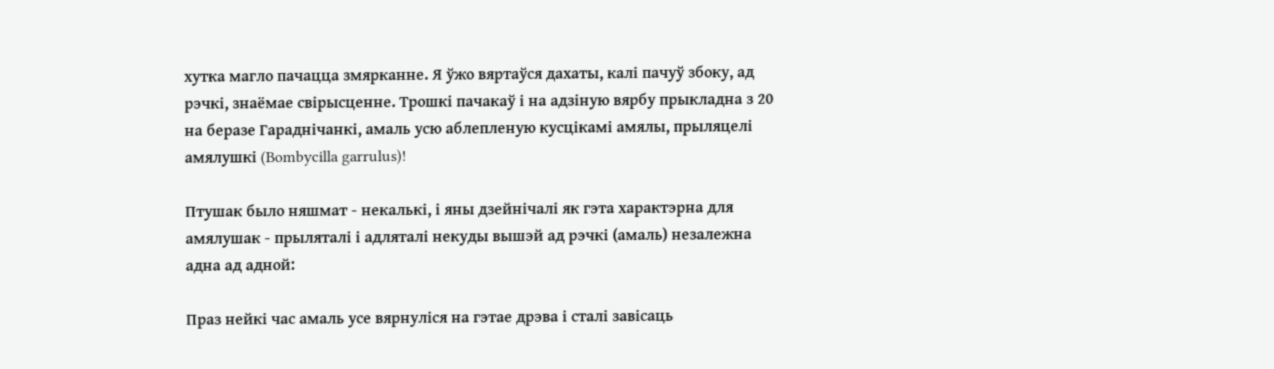хутка магло пачацца змярканне. Я ўжо вяртаўся дахаты, калі пачуў збоку, ад рэчкі, знаёмае свірысценне. Трошкі пачакаў і на адзіную вярбу прыкладна з 20 на беразе Гараднічанкі, амаль усю аблепленую кусцікамі амялы, прыляцелі амялушкі (Bombycilla garrulus)!

Птушак было няшмат - некалькі, і яны дзейнічалі як гэта характэрна для амялушак - прыляталі і адляталі некуды вышэй ад рэчкі (амаль) незалежна адна ад адной:

Праз нейкі час амаль усе вярнуліся на гэтае дрэва і сталі завісаць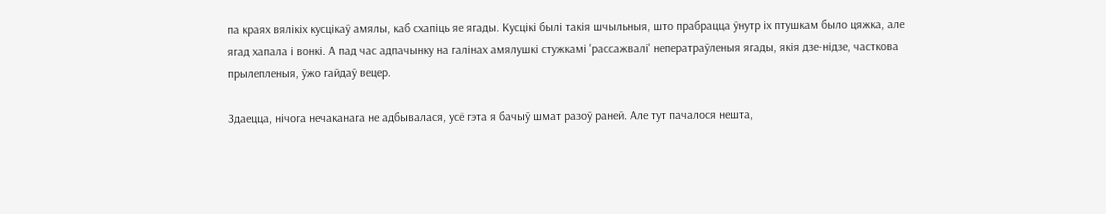па краях вялікіх кусцікаў амялы, каб схапіць яе ягады. Кусцікі былі такія шчыльныя, што прабрацца ўнутр іх птушкам было цяжка, але ягад хапала і вонкі. А пад час адпачынку на галінах амялушкі стужкамі 'рассажвалі' неператраўленыя ягады, якія дзе-нідзе, часткова прылепленыя, ўжо гайдаў вецер.

Здаецца, нічога нечаканага не адбывалася, усё гэта я бачыў шмат разоў раней. Але тут пачалося нешта,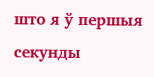што я ў першыя секунды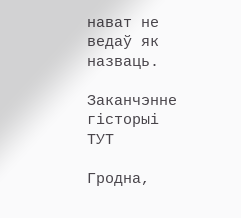нават не ведаў як назваць.

Заканчэнне гісторыі ТУТ

Гродна,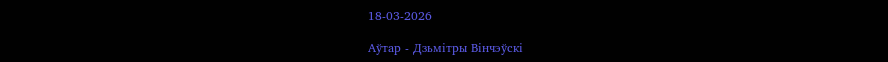18-03-2026

Аўтар - Дзьмітры Вінчэўскі